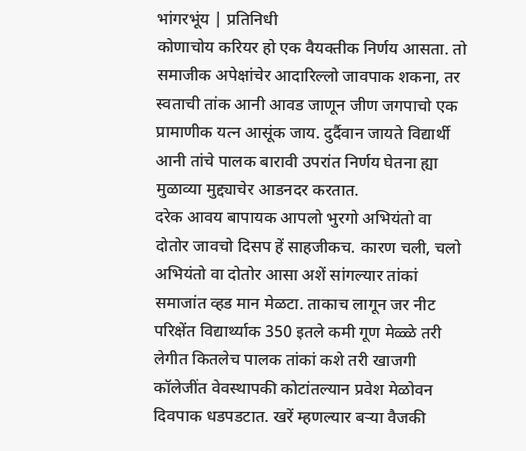भांगरभूंय | प्रतिनिधी
कोणाचोय करियर हो एक वैयक्तीक निर्णय आसता. तो समाजीक अपेक्षांचेर आदारिल्लो जावपाक शकना, तर स्वताची तांक आनी आवड जाणून जीण जगपाचो एक प्रामाणीक यत्न आसूंक जाय. दुर्दैवान जायते विद्यार्थी आनी तांचे पालक बारावी उपरांत निर्णय घेतना ह्या मुळाव्या मुद्द्याचेर आडनदर करतात.
दरेक आवय बापायक आपलो भुरगो अभियंतो वा दोतोर जावचो दिसप हें साहजीकच. कारण चली, चलो अभियंतो वा दोतोर आसा अशें सांगल्यार तांकां समाजांत व्हड मान मेळटा. ताकाच लागून जर नीट परिक्षेंत विद्यार्थ्याक 350 इतले कमी गूण मेळ्ळे तरी लेगीत कितलेच पालक तांकां कशे तरी खाजगी कॉलेजींत वेवस्थापकी कोटांतल्यान प्रवेश मेळोवन दिवपाक धडपडटात. खरें म्हणल्यार बऱ्या वैजकी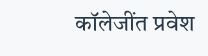कॉलेजींत प्रवेश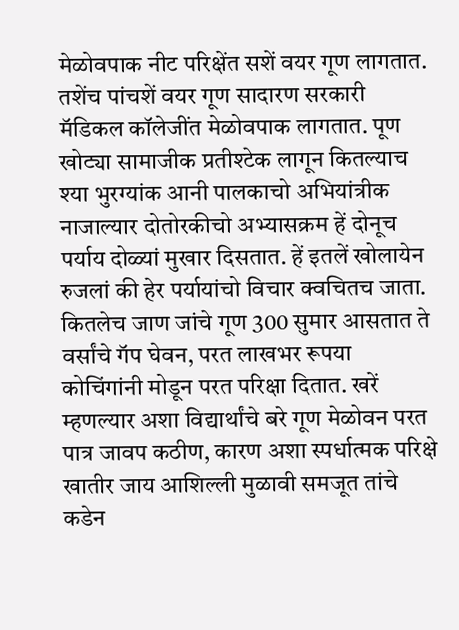मेळोवपाक नीट परिक्षेंत सशें वयर गूण लागतात. तशेंच पांचशें वयर गूण सादारण सरकारी मॅडिकल कॉलेजींत मेळोवपाक लागतात. पूण खोट्या सामाजीक प्रतीश्टेक लागून कितल्याच श्या भुरग्यांक आनी पालकाचो अभियांत्रीक नाजाल्यार दोतोरकीचो अभ्यासक्रम हें दोनूच पर्याय दोळ्यां मुखार दिसतात. हें इतलें खोलायेन रुजलां की हेर पर्यायांचो विचार क्वचितच जाता. कितलेच जाण जांचे गूण 300 सुमार आसतात ते वर्सांचे गॅप घेवन, परत लाखभर रूपया कोचिंगांनी मोडून परत परिक्षा दितात. खरें म्हणल्यार अशा विद्यार्थांचे बरे गूण मेळोवन परत पात्र जावप कठीण, कारण अशा स्पर्धात्मक परिक्षे खातीर जाय आशिल्ली मुळावी समजूत तांचे कडेन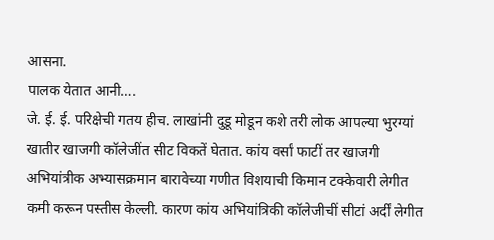आसना.
पालक येतात आनी….
जे. ई. ई. परिक्षेची गतय हीच. लाखांनी दुडू मोडून कशे तरी लोक आपल्या भुरग्यां खातीर खाजगी कॉलेजींत सीट विकतें घेतात. कांय वर्सां फाटीं तर खाजगी अभियांत्रीक अभ्यासक्रमान बारावेच्या गणीत विशयाची किमान टक्केवारी लेगीत कमी करून पस्तीस केल्ली. कारण कांय अभियांत्रिकी कॉलेजीचीं सीटां अर्दीं लेगीत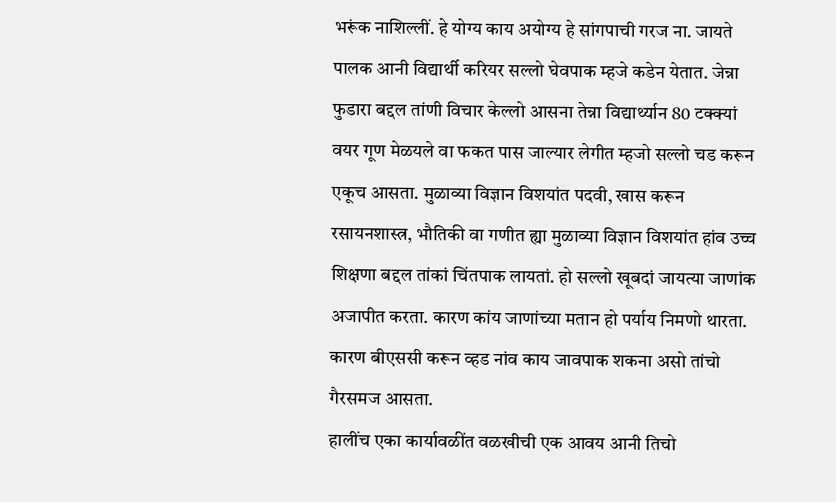भरूंक नाशिल्लीं. हे योग्य काय अयोग्य हे सांगपाची गरज ना. जायते पालक आनी विद्यार्थी करियर सल्लो घेवपाक म्हजे कडेन येतात. जेन्ना फुडारा बद्दल तांणी विचार केल्लो आसना तेन्ना विद्यार्थ्यान 80 टक्क्यां वयर गूण मेळयले वा फकत पास जाल्यार लेगीत म्हजो सल्लो चड करून एकूच आसता. मुळाव्या विज्ञान विशयांत पदवी, खास करून रसायनशास्त्र, भौतिकी वा गणीत ह्या मुळाव्या विज्ञान विशयांत हांव उच्च शिक्षणा बद्दल तांकां चिंतपाक लायतां. हो सल्लो खूबदां जायत्या जाणांक अजापीत करता. कारण कांय जाणांच्या मतान हो पर्याय निमणो थारता. कारण बीएससी करून व्हड नांव काय जावपाक शकना असो तांचो गैरसमज आसता.
हालींच एका कार्यावळींत वळखीची एक आवय आनी तिचो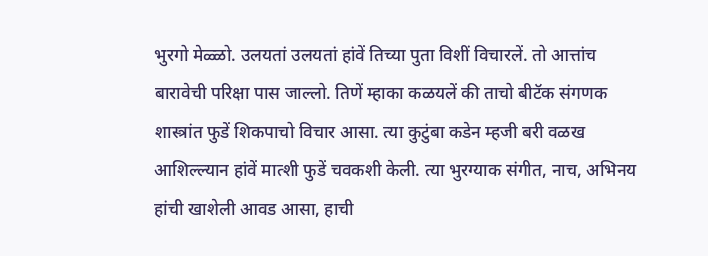भुरगो मेळ्ळो. उलयतां उलयतां हांवें तिच्या पुता विशीं विचारलें. तो आत्तांच बारावेची परिक्षा पास जाल्लो. तिणें म्हाका कळयलें की ताचो बीटॅक संगणक शास्त्रांत फुडें शिकपाचो विचार आसा. त्या कुटुंबा कडेन म्हजी बरी वळख आशिल्ल्यान हांवें मात्शी फुडें चवकशी केली. त्या भुरग्याक संगीत, नाच, अभिनय हांची खाशेली आवड आसा, हाची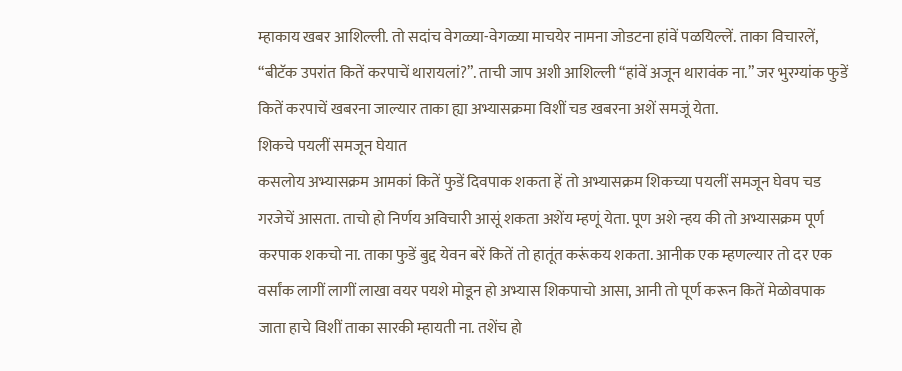म्हाकाय खबर आशिल्ली. तो सदांच वेगळ्या-वेगळ्या माचयेर नामना जोडटना हांवें पळयिल्लें. ताका विचारलें, “बीटॅक उपरांत कितें करपाचें थारायलां?”. ताची जाप अशी आशिल्ली “हांवें अजून थारावंक ना.” जर भुरग्यांक फुडें कितें करपाचें खबरना जाल्यार ताका ह्या अभ्यासक्रमा विशीं चड खबरना अशें समजूं येता.
शिकचे पयलीं समजून घेयात
कसलोय अभ्यासक्रम आमकां कितें फुडें दिवपाक शकता हें तो अभ्यासक्रम शिकच्या पयलीं समजून घेवप चड गरजेचें आसता. ताचो हो निर्णय अविचारी आसूं शकता अशेंय म्हणूं येता. पूण अशे न्हय की तो अभ्यासक्रम पूर्ण करपाक शकचो ना. ताका फुडें बुद्द येवन बरें कितें तो हातूंत करूंकय शकता. आनीक एक म्हणल्यार तो दर एक वर्सांक लागीं लागीं लाखा वयर पयशे मोडून हो अभ्यास शिकपाचो आसा, आनी तो पूर्ण करून कितें मेळोवपाक जाता हाचे विशीं ताका सारकी म्हायती ना. तशेंच हो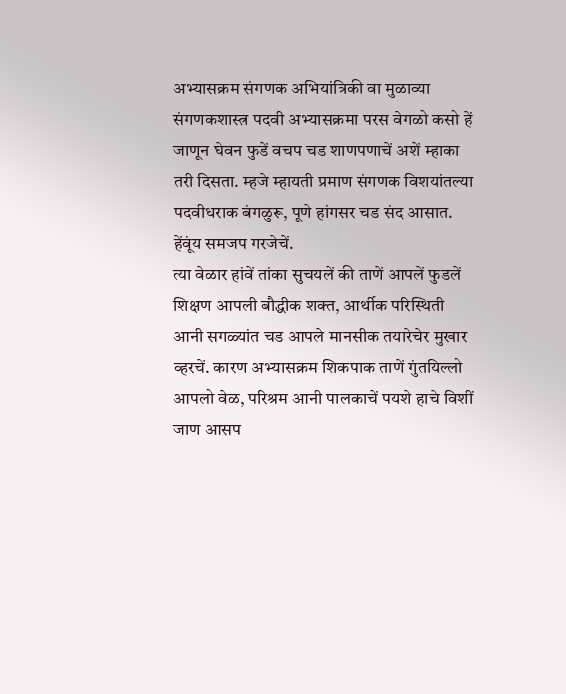अभ्यासक्रम संगणक अभियांत्रिकी वा मुळाव्या संगणकशास्त्र पदवी अभ्यासक्रमा परस वेगळो कसो हें जाणून घेवन फुडें वचप चड शाणपणाचें अशें म्हाका तरी दिसता. म्हजे म्हायती प्रमाण संगणक विशयांतल्या पदवीधराक बंगळुरू, पूणे हांगसर चड संद आसात. हेंवूंय समजप गरजेचें.
त्या वेळार हांवें तांका सुचयलें की ताणें आपलें फुडलें शिक्षण आपली बौद्धीक शक्त, आर्थीक परिस्थिती आनी सगळ्यांत चड आपले मानसीक तयारेचेर मुखार व्हरचें. कारण अभ्यासक्रम शिकपाक ताणें गुंतयिल्लो आपलो वेळ, परिश्रम आनी पालकाचें पयशे हाचे विशीं जाण आसप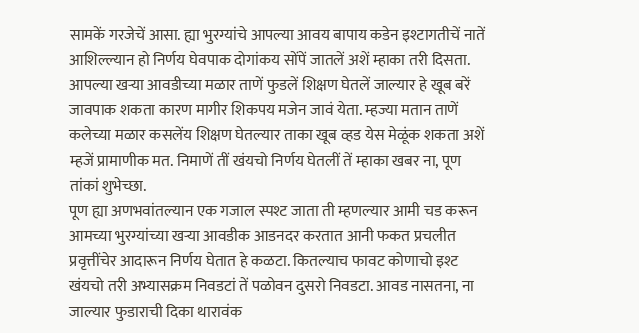सामकें गरजेचें आसा. ह्या भुरग्यांचे आपल्या आवय बापाय कडेन इश्टागतीचें नातें आशिल्ल्यान हो निर्णय घेवपाक दोगांकय सोंपें जातलें अशें म्हाका तरी दिसता. आपल्या खऱ्या आवडीच्या मळार ताणें फुडलें शिक्षण घेतलें जाल्यार हे खूब बरें जावपाक शकता कारण मागीर शिकपय मजेन जावं येता. म्हज्या मतान ताणें कलेच्या मळार कसलेंय शिक्षण घेतल्यार ताका खूब व्हड येस मेळूंक शकता अशें म्हजें प्रामाणीक मत. निमाणें तीं खंयचो निर्णय घेतलीं तें म्हाका खबर ना, पूण तांकां शुभेच्छा.
पूण ह्या अणभवांतल्यान एक गजाल स्पश्ट जाता ती म्हणल्यार आमी चड करून आमच्या भुरग्यांच्या खऱ्या आवडीक आडनदर करतात आनी फकत प्रचलीत प्रवृत्तींचेर आदारून निर्णय घेतात हे कळटा. कितल्याच फावट कोणाचो इश्ट खंयचो तरी अभ्यासक्रम निवडटां तें पळोवन दुसरो निवडटा. आवड नासतना, ना जाल्यार फुडाराची दिका थारावंक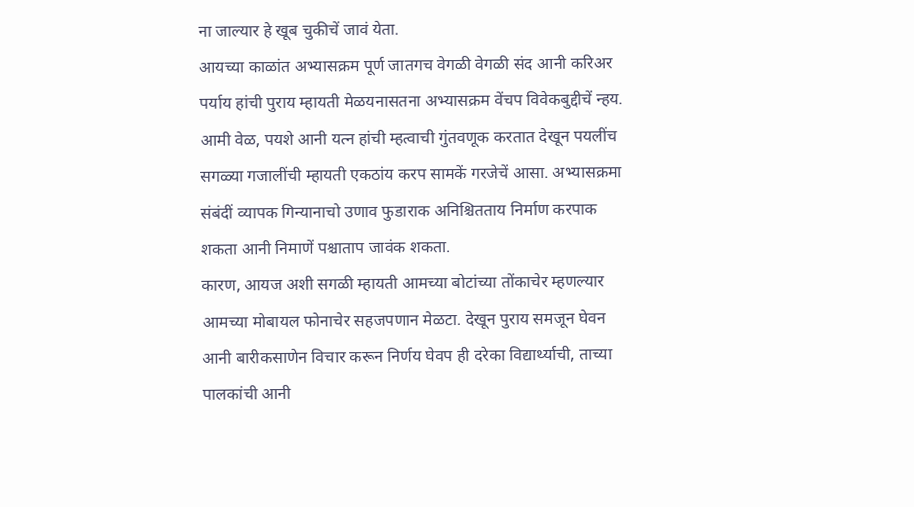ना जाल्यार हे खूब चुकीचें जावं येता.
आयच्या काळांत अभ्यासक्रम पूर्ण जातगच वेगळी वेगळी संद आनी करिअर पर्याय हांची पुराय म्हायती मेळयनासतना अभ्यासक्रम वेंचप विवेकबुद्दीचें न्हय. आमी वेळ, पयशे आनी यत्न हांची म्हत्वाची गुंतवणूक करतात देखून पयलींच सगळ्या गजालींची म्हायती एकठांय करप सामकें गरजेचें आसा. अभ्यासक्रमा संबंदीं व्यापक गिन्यानाचो उणाव फुडाराक अनिश्चितताय निर्माण करपाक शकता आनी निमाणें पश्चाताप जावंक शकता.
कारण, आयज अशी सगळी म्हायती आमच्या बोटांच्या तोंकाचेर म्हणल्यार आमच्या मोबायल फोनाचेर सहजपणान मेळटा. देखून पुराय समजून घेवन आनी बारीकसाणेन विचार करून निर्णय घेवप ही दरेका विद्यार्थ्याची, ताच्या पालकांची आनी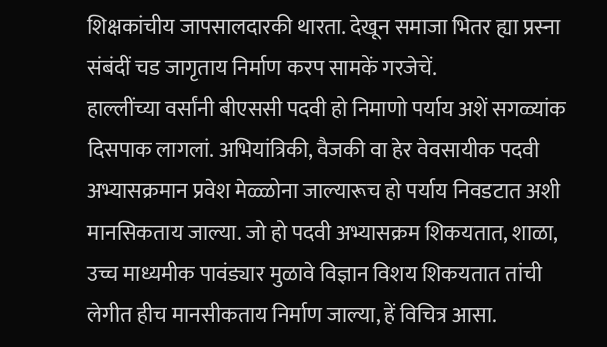शिक्षकांचीय जापसालदारकी थारता. देखून समाजा भितर ह्या प्रस्ना संबंदीं चड जागृताय निर्माण करप सामकें गरजेचें.
हाल्लींच्या वर्सांनी बीएससी पदवी हो निमाणो पर्याय अशें सगळ्यांक दिसपाक लागलां. अभियांत्रिकी, वैजकी वा हेर वेवसायीक पदवी अभ्यासक्रमान प्रवेश मेळ्ळोना जाल्यारूच हो पर्याय निवडटात अशी मानसिकताय जाल्या. जो हो पदवी अभ्यासक्रम शिकयतात, शाळा, उच्च माध्यमीक पावंड्यार मुळावे विज्ञान विशय शिकयतात तांची लेगीत हीच मानसीकताय निर्माण जाल्या, हें विचित्र आसा.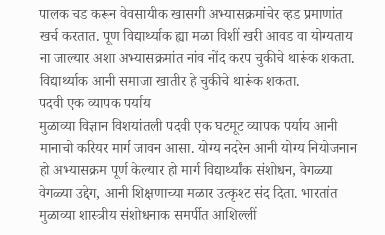पालक चड करून वेवसायीक खासगी अभ्यासक्रमांचेर व्हड प्रमाणांत खर्च करतात. पूण विद्यार्थ्याक ह्या मळा विशीं खरी आवड वा योग्यताय ना जाल्यार अशा अभ्यासक्रमांत नांव नोंद करप चुकीचे थारूंक शकता. विद्यार्थ्याक आनी समाजा खातीर हे चुकीचे थारूंक शकता.
पदवी एक व्यापक पर्याय
मुळाव्या विज्ञान विशयांतली पदवी एक घटमूट व्यापक पर्याय आनी मानाचो करियर मार्ग जावन आसा. योग्य नदरेन आनी योग्य नियोजनान हो अभ्यासक्रम पूर्ण केल्यार हो मार्ग विद्यार्थ्यांक संशोधन, वेगळ्या वेगळ्या उद्देग, आनी शिक्षणाच्या मळार उत्कृश्ट संद दिता. भारतांत मुळाव्या शास्त्रीय संशोधनाक समर्पीत आशिल्लीं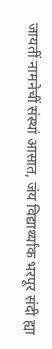जायतीं नामनेचीं संस्थां आसात, जंय विद्यार्थ्यांक भरपूर संदी ह्या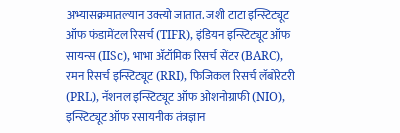अभ्यासक्रमातल्यान उक्त्यो जातात. जशी टाटा इन्स्टिट्यूट ऑफ फंडामेंटल रिसर्च (TIFR), इंडियन इन्स्टिट्यूट ऑफ सायन्स (IISc), भाभा ॲटॉमिक रिसर्च सेंटर (BARC), रमन रिसर्च इन्स्टिट्यूट (RRI), फिजिकल रिसर्च लॅबोरेटरी (PRL), नॅशनल इन्स्टिट्यूट ऑफ ओशनोग्राफी (NIO), इन्स्टिट्यूट ऑफ रसायनीक तंत्रज्ञान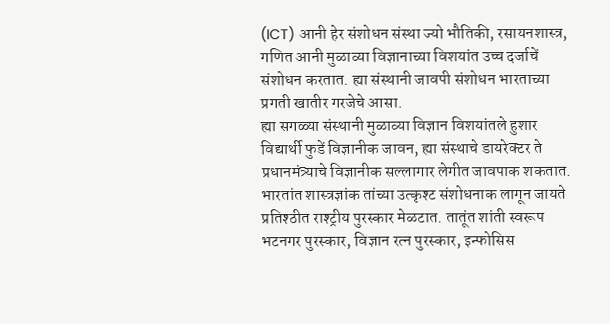(ICT) आनी हेर संशोधन संस्था ज्यो भौतिकी, रसायनशास्त्र, गणित आनी मुळाव्या विज्ञानाच्या विशयांत उच्च दर्जाचें संशोधन करतात. ह्या संस्थानी जावपी संशोधन भारताच्या प्रगती खातीर गरजेचे आसा.
ह्या सगळ्या संस्थानी मुळाव्या विज्ञान विशयांतले हुशार विद्यार्थी फुडें विज्ञानीक जावन, ह्या संस्थाचे डायरेक्टर ते प्रधानमंत्र्याचे विज्ञानीक सल्लागार लेगीत जावपाक शकतात. भारतांत शास्त्रज्ञांक तांच्या उत्कृश्ट संशोधनाक लागून जायते प्रतिश्ठीत राश्ट्रीय पुरस्कार मेळटात. तातूंत शांती स्वरूप भटनगर पुरस्कार, विज्ञान रत्न पुरस्कार, इन्फोसिस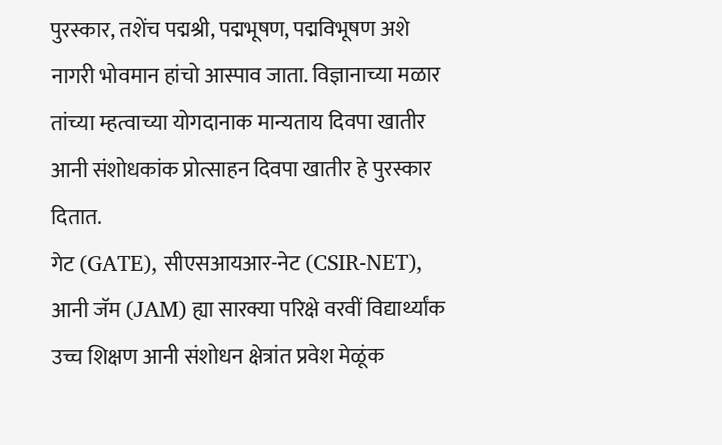पुरस्कार, तशेंच पद्मश्री, पद्मभूषण, पद्मविभूषण अशे नागरी भोवमान हांचो आस्पाव जाता. विज्ञानाच्या मळार तांच्या म्हत्वाच्या योगदानाक मान्यताय दिवपा खातीर आनी संशोधकांक प्रोत्साहन दिवपा खातीर हे पुरस्कार दितात.
गेट (GATE), सीएसआयआर-नेट (CSIR-NET), आनी जॅम (JAM) ह्या सारक्या परिक्षे वरवीं विद्यार्थ्यांक उच्च शिक्षण आनी संशोधन क्षेत्रांत प्रवेश मेळूंक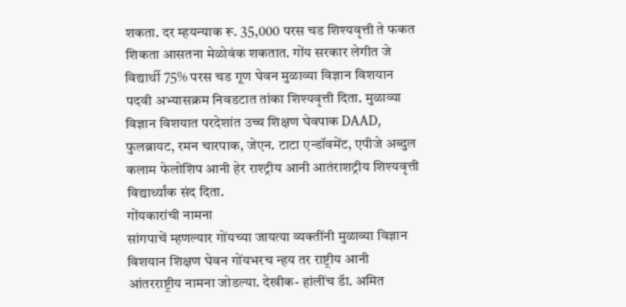शकता. दर म्हयन्याक रू. 35,000 परस चड शिश्यवृत्ती ते फकत शिकता आसतना मेळोवंक शकतात. गोंय सरकार लेगीत जे विद्यार्थी 75% परस चड गूण घेवन मुळाव्या विज्ञान विशयान पदवी अभ्यासक्रम निवडटात तांका शिश्यवृत्ती दिता. मुळाव्या विज्ञान विशयात परदेशांत उच्च शिक्षण घेवपाक DAAD, फुलब्रायट, रमन चारपाक, जेएन. टाटा एन्डॉवमेंट, एपीजे अब्दुल कलाम फेलोशिप आनी हेर राश्ट्रीय आनी आतंराशट्रीय शिश्यवृत्ती विद्यार्थ्यांक संद दिता.
गोंयकारांची नामना
सांगपाचें म्हणल्यार गोंयच्या जायत्या व्यक्तींनी मुळाव्या विज्ञान विशयान शिक्षण घेवन गोंयभरच न्हय तर राष्ट्रीय आनी आंतरराष्ट्रीय नामना जोडल्या. देखीक- हांलींच डॅा. अमित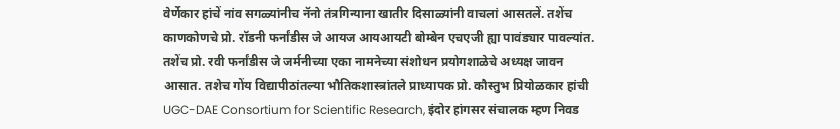वेर्णेकार हांचें नांव सगळ्यांनीच नॅनो तंत्रगिन्याना खातीर दिसाळ्यांनी वाचलां आसतलें. तशेंच काणकोणचे प्रो. रॉडनी फर्नांडीस जे आयज आयआयटी बोम्बेन एचएजी ह्या पावंड्यार पावल्यांत. तशेंच प्रो. रवी फर्नांडीस जे जर्मनीच्या एका नामनेच्या संशोधन प्रयोगशाळेचे अध्यक्ष जावन आसात. तशेच गोंय विद्यापीठांतल्या भौतिकशास्त्रांतले प्राध्यापक प्रो. कौस्तुभ प्रियोळकार हांची UGC-DAE Consortium for Scientific Research, इंदोर हांगसर संचालक म्हण निवड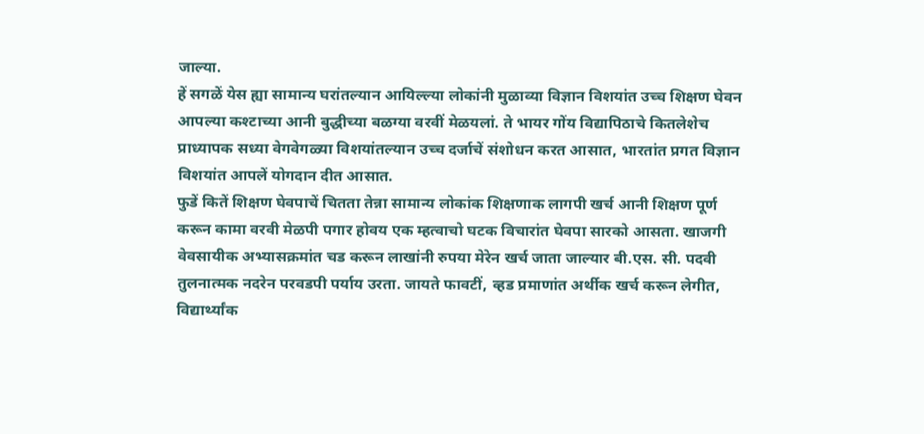जाल्या.
हें सगळें येस ह्या सामान्य घरांतल्यान आयिल्ल्या लोकांनी मुळाव्या विज्ञान विशयांत उच्च शिक्षण घेवन आपल्या कश्टाच्या आनी बुद्धीच्या बळग्या वरवीं मेळयलां. ते भायर गोंय विद्यापिठाचे कितलेशेच प्राध्यापक सध्या वेगवेगळ्या विशयांतल्यान उच्च दर्जाचें संशोधन करत आसात, भारतांत प्रगत विज्ञान विशयांत आपलें योगदान दीत आसात.
फुडें कितें शिक्षण घेवपाचें चितता तेन्ना सामान्य लोकांक शिक्षणाक लागपी खर्च आनी शिक्षण पूर्ण करून कामा वरवी मेळपी पगार होवय एक म्हत्वाचो घटक विचारांत घेवपा सारको आसता. खाजगी वेवसायीक अभ्यासक्रमांत चड करून लाखांनी रुपया मेरेन खर्च जाता जाल्यार बी.एस. सी. पदवी तुलनात्मक नदरेन परवडपी पर्याय उरता. जायते फावटीं, व्हड प्रमाणांत अर्थीक खर्च करून लेगीत, विद्यार्थ्यांक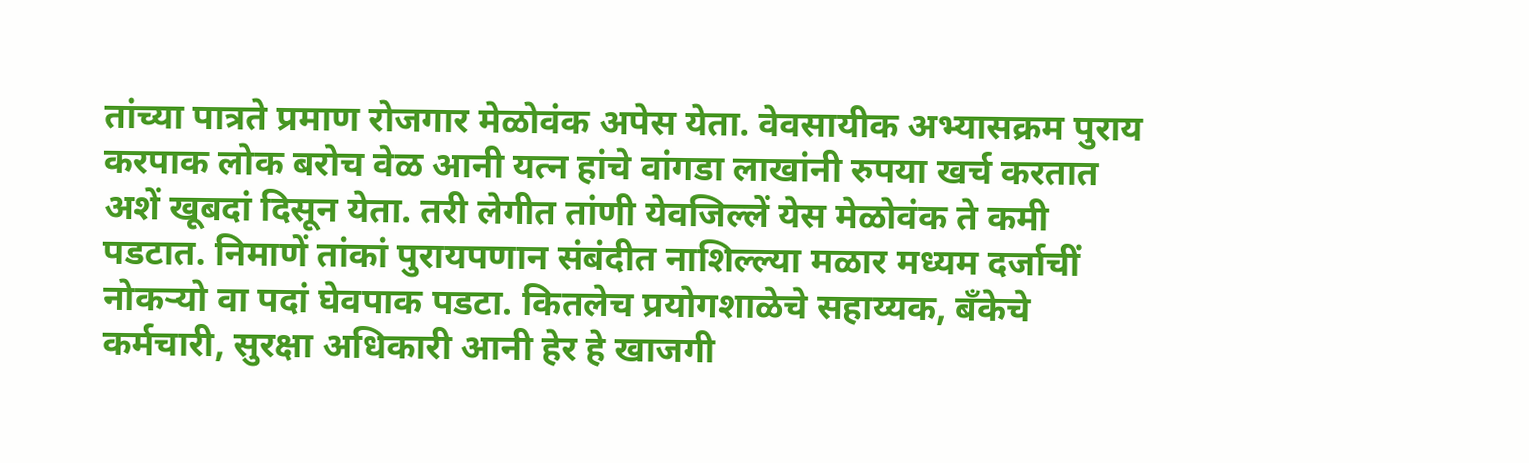तांच्या पात्रते प्रमाण रोजगार मेळोवंक अपेस येता. वेवसायीक अभ्यासक्रम पुराय करपाक लोक बरोच वेळ आनी यत्न हांचे वांगडा लाखांनी रुपया खर्च करतात अशें खूबदां दिसून येता. तरी लेगीत तांणी येवजिल्लें येस मेळोवंक ते कमी पडटात. निमाणें तांकां पुरायपणान संबंदीत नाशिल्ल्या मळार मध्यम दर्जाचीं नोकऱ्यो वा पदां घेवपाक पडटा. कितलेच प्रयोगशाळेचे सहाय्यक, बँकेचे कर्मचारी, सुरक्षा अधिकारी आनी हेर हे खाजगी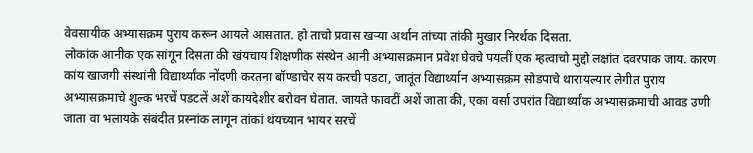वेवसायीक अभ्यासक्रम पुराय करून आयले आसतात. हो ताचो प्रवास खऱ्या अर्थान तांच्या तांकी मुखार निरर्थक दिसता.
लोकांक आनीक एक सांगून दिसता की खंयचाय शिक्षणीक संस्थेन आनी अभ्यासक्रमान प्रवेश घेवचे पयलीं एक म्हत्वाचो मुद्दो लक्षांत दवरपाक जाय. कारण कांय खाजगी संस्थांनी विद्यार्थ्यांक नोंदणी करतना बॉण्डाचेर सय करची पडटा, जातूंत विद्यार्थ्यान अभ्यासक्रम सोडपाचे थारायल्यार लेगीत पुराय अभ्यासक्रमाचे शुल्क भरचें पडटलें अशें कायदेशीर बरोवन घेतात. जायते फावटीं अशें जाता की, एका वर्सा उपरांत विद्यार्थ्यांक अभ्यासक्रमाची आवड उणी जाता वा भलायके संबंदीत प्रस्नांक लागून तांकां थंयच्यान भायर सरचें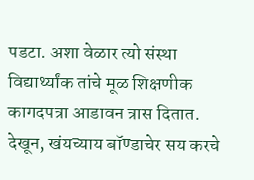पडटा. अशा वेळार त्यो संस्था विद्यार्थ्यांक तांचे मूळ शिक्षणीक कागदपत्रा आडावन त्रास दितात. देखून, खंयच्याय बॉण्डाचेर सय करचे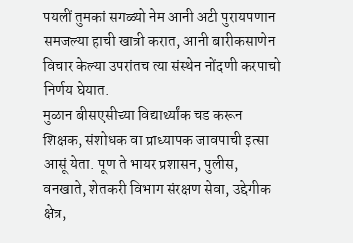पयलीं तुमकां सगळ्यो नेम आनी अटी पुरायपणान समजल्या हाची खात्री करात, आनी बारीकसाणेन विचार केल्या उपरांतच त्या संस्थेन नोंदणी करपाचो निर्णय घेयात.
मुळान बीसएसीच्या विद्यार्थ्यांक चड करून शिक्षक, संशोधक वा प्राध्यापक जावपाची इत्सा आसूं येता. पूण ते भायर प्रशासन, पुलीस, वनखाते, शेतकरी विभाग संरक्षण सेवा, उद्देगीक क्षेत्र,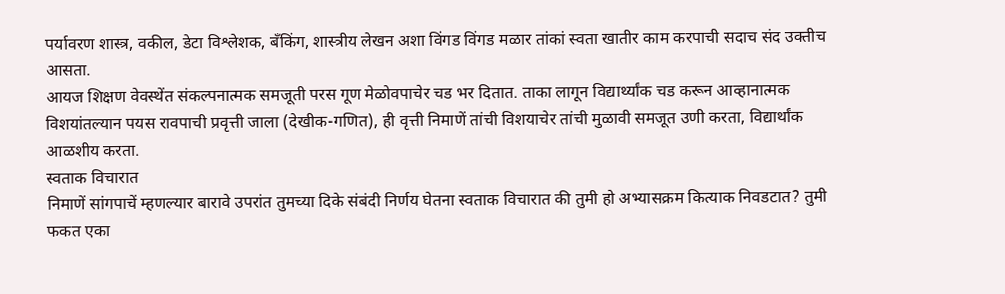पर्यावरण शास्त्र, वकील, डेटा विश्लेशक, बँकिंग, शास्त्रीय लेखन अशा विंगड विंगड मळार तांकां स्वता खातीर काम करपाची सदाच संद उक्तीच आसता.
आयज शिक्षण वेवस्थेंत संकल्पनात्मक समजूती परस गूण मेळोवपाचेर चड भर दितात. ताका लागून विद्यार्थ्यांक चड करून आव्हानात्मक विशयांतल्यान पयस रावपाची प्रवृत्ती जाला (देखीक-गणित), ही वृत्ती निमाणें तांची विशयाचेर तांची मुळावी समजूत उणी करता, विद्यार्थांक आळशीय करता.
स्वताक विचारात
निमाणें सांगपाचें म्हणल्यार बारावे उपरांत तुमच्या दिके संबंदी निर्णय घेतना स्वताक विचारात की तुमी हो अभ्यासक्रम कित्याक निवडटात? तुमी फकत एका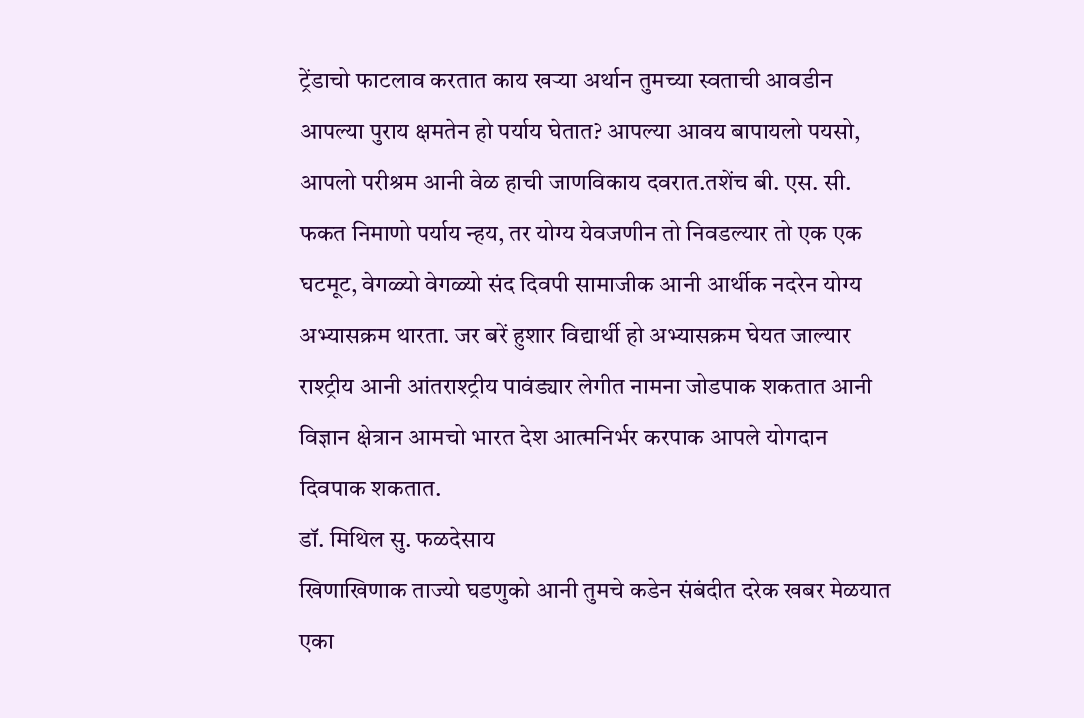ट्रेंडाचो फाटलाव करतात काय खऱ्या अर्थान तुमच्या स्वताची आवडीन आपल्या पुराय क्षमतेन हो पर्याय घेतात? आपल्या आवय बापायलो पयसो, आपलो परीश्रम आनी वेळ हाची जाणविकाय दवरात.तशेंच बी. एस. सी. फकत निमाणो पर्याय न्हय, तर योग्य येवजणीन तो निवडल्यार तो एक एक घटमूट, वेगळ्यो वेगळ्यो संद दिवपी सामाजीक आनी आर्थीक नदरेन योग्य अभ्यासक्रम थारता. जर बरें हुशार विद्यार्थी हो अभ्यासक्रम घेयत जाल्यार राश्ट्रीय आनी आंतराश्ट्रीय पावंड्यार लेगीत नामना जोडपाक शकतात आनी विज्ञान क्षेत्रान आमचो भारत देश आत्मनिर्भर करपाक आपले योगदान दिवपाक शकतात.
डॉ. मिथिल सु. फळदेसाय
खिणाखिणाक ताज्यो घडणुको आनी तुमचे कडेन संबंदीत दरेक खबर मेळयात एका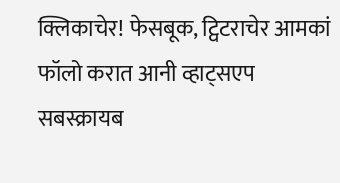क्लिकाचेर! फेसबूक, ट्विटराचेर आमकां फॉलो करात आनी व्हाट्सएप सबस्क्रायब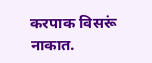करपाक विसरूं नाकात.